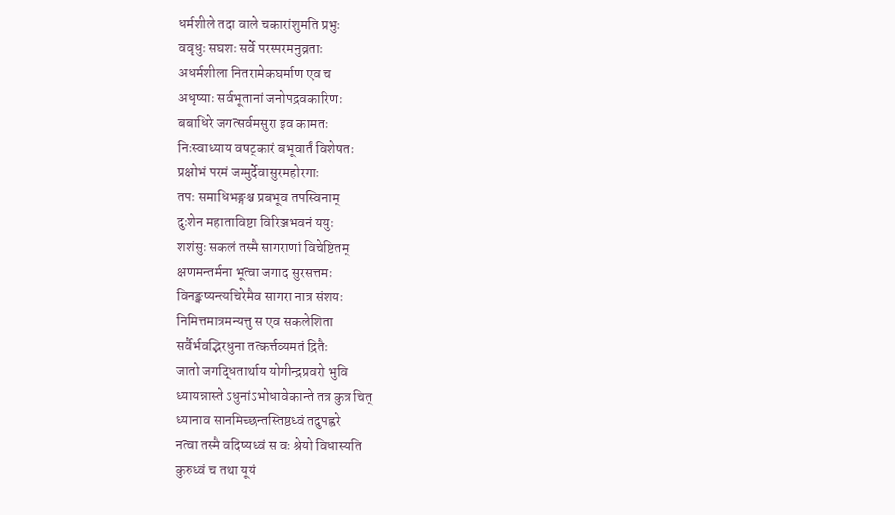धर्मशीले तदा वाले चकारांशुमति प्रभुः
ववृधुः सघशः सर्वे परस्परमनुव्रताः
अधर्मशीला नितरामेकघर्माण एव च
अधृष्याः सर्वभूतानां जनोपद्रवकारिणः
बबाधिरे जगत्सर्वमसुरा इव कामतः
निःस्वाध्याय वषट्कारं बभूवार्तं विशेषतः
प्रक्षोभं परमं जग्मुर्देवासुरमहोरगाः
तपः समाधिभङ्गश्च प्रबभूव तपस्विनाम्
दुःशेन महाताविष्टा विरिञ्जभवनं ययुः
शशंसुः सकलं तस्मै सागराणां विचेष्टितम्
क्षणमन्तर्मना भूत्वा जगाद सुरसत्तमः
विनङ्क्ष्यन्त्यचिरेमैव सागरा नात्र संशयः
निमित्तमात्रमन्यत्तु स एव सकलेशिता
सर्वैर्भवद्भिरधुना तत्कर्त्तव्यमतं द्रितैः
जातो जगद्धितार्थाय योगीन्द्रप्रवरो भुवि
ध्यायन्नास्ते ऽधुनांऽभोधावेकान्ते तत्र कुत्र चित्
ध्यानाव सानमिच्छन्तस्तिष्ठध्वं तदुपह्वरे
नत्वा तस्मै वदिष्यध्वं स वः श्रेयो विधास्यति
कुरुध्वं च तथा यूयं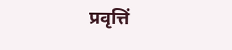प्रवृत्तिं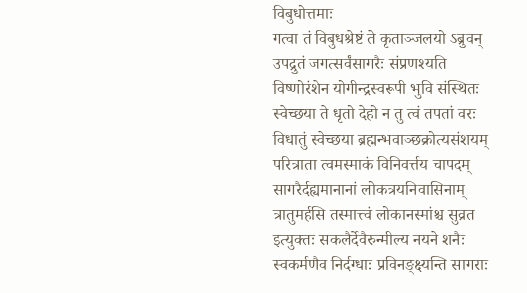विबुधोत्तमाः
गत्वा तं विबुधश्रेष्टं ते कृताञ्जलयो ऽब्रुवन्
उपद्रुतं जगत्सर्वंसागरैः संप्रणश्यति
विष्णोरंशेन योगीन्द्रस्वरूपी भुवि संस्थितः
स्वेच्छया ते धृतो देहो न तु त्वं तपतां वरः
विधातुं स्वेच्छया ब्रह्मन्भवाञ्छक्रोत्यसंशयम्
परित्राता त्वमस्माकं विनिवर्त्तय चापदम्
सागरैर्दह्यमानानां लोकत्रयनिवासिनाम्
त्रातुमर्हसि तस्मात्त्वं लोकानस्मांश्च सुव्रत
इत्युक्तः सकलैर्देवैरुन्मील्य नयने शनैः
स्वकर्मणैव निर्दग्धाः प्रविनङ्क्ष्यन्ति सागराः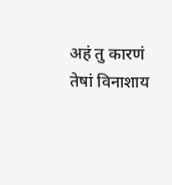अहं तु कारणं तेषां विनाशाय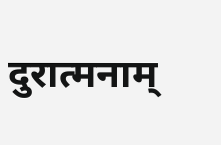दुरात्मनाम्